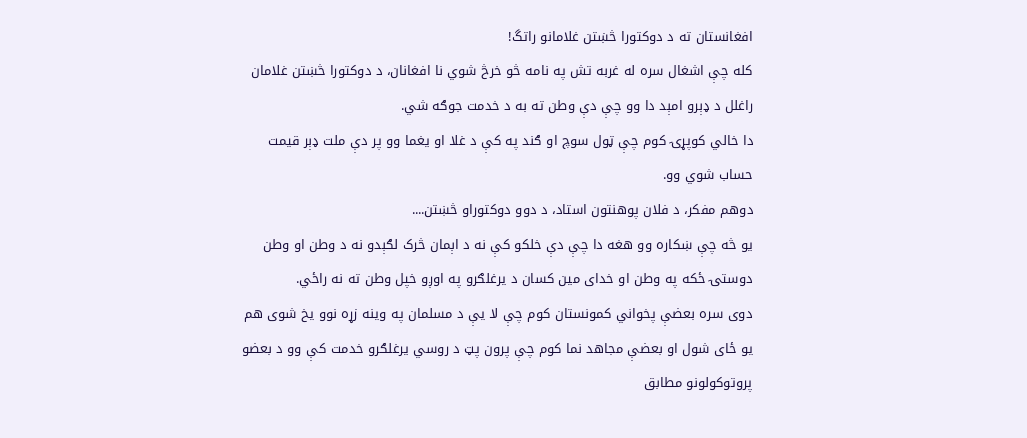افغانستان ته د دوکتورا څښتن غلامانو راتگ!
کله چې اشغال سره له غربه تش په نامه څو خرڅ شوي نا افغانان، د دوکتورا څښتن غلامان راغلل د ډېرو امېد دا وو چې دې وطن ته به د خدمت جوګه شي.
دا خالي کوپړۍ کوم چې ټول سوچ او ګند په کې د غلا او یغما وو پر دې ملت ډېر قیمت حساب شوي وو.
دوهم مفکر، د فلان پوهنتون استاد، د دوو دوکتوراو څښتن....
یو څه چې ښکاره وو هغه دا چې دې خلکو کې نه د اېمان څرک لګېدو نه د وطن او وطن دوستۍ ځکه په وطن او خدای مین کسان د یرغلګرو په اوږو خپل وطن ته نه راځي.
دوی سره بعضې پخواني کمونستان کوم چې لا یې د مسلمان په وینه زړه نوو یخ شوی هم یو ځای شول او بعضې مجاهد نما کوم چې پرون پټ د روسي یرغلګرو خدمت کې وو د بعضو پروتوکولونو مطابق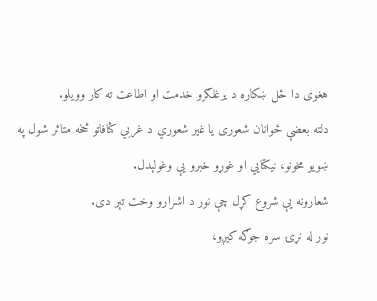هغوی دا ځل ښکاره د یرغلګرو خدمت او اطاعت ته کار وویلو.
دلته بعضې ځوانان شعوری یا غیر شعوري د غربي کثافاتو څخه متاثر شول په ښویو مخونو، نیکتایي او غوړو خبرو یې وغولېدل.
شعارونه یې شروع کړل چې نور د اشرارو وخت تېر دی.
نور له نړۍ سره جوګه کیږو،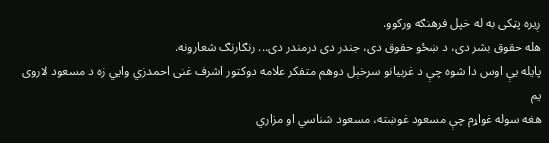ږیره پټکی به له خپل فرهنګه ورکوو.
هله حقوق بشر دی، د ښځو حقوق دی، جندر دی درمندر دی... رنګارنګ شعارونه.
پایله یې اوس دا شوه چې د غربیانو سرخېل دوهم متفکر علامه دوکتور اشرف غنی احمدزي وایي زه د مسعود لاروی یم
هغه سوله غواړم چې مسعود غوښته، مسعود شناسي او مزاري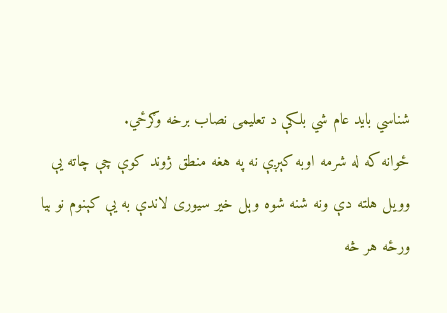شناسي باید عام شي بلکې د تعلیمی نصاب برخه وګرځي.
ځوانه که له شرمه اوبه کېږې نه په هغه منطق ژوند کوې چې چاته یې وویل هلته دې ونه شنه شوه وېل خیر سیوری لاندې به یې کېنوم نو بیا ورځه هر څه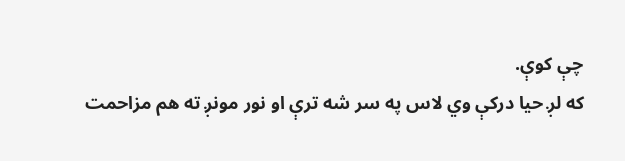چې کوې.
که لږ حیا درکې وي لاس په سر شه ترې او نور مونږ ته هم مزاحمت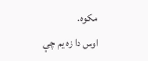مکوه.
اوس دا زه یم چې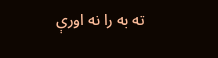ته به را نه اورې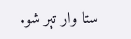ستا وار تېر شو.